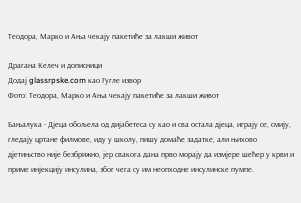Теодора, Марко и Aња чекају пакетиће за лакши живот

Драгана Келеч и дописници
Додај glassrpske.com као Гугле извор
Фото: Теодора, Марко и Aња чекају пакетиће за лакши живот

Бањалука - Дјеца обољела од дијабетеса су као и сва остала дјеца, играју се, смију, гледају цртане филмове, иду у школу, пишу домаће задатке, али њихово дјетињство није безбрижно, јер свакога дана прво морају да измјере шећер у крви и приме инјекцију инсулина, због чега су им неопходне инсулинске пумпе.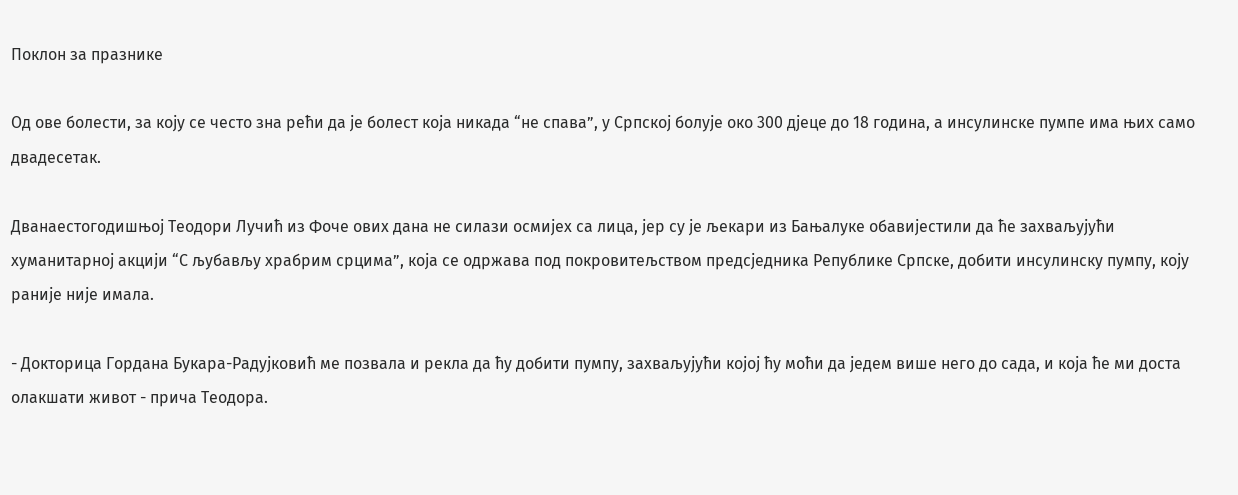Поклон за празнике

Од ове болести, за коју се често зна рећи да је болест која никада “не спава”, у Српској болује око 300 дјеце до 18 година, а инсулинске пумпе има њих само двадесетак.

Дванаестогодишњој Теодори Лучић из Фоче ових дана не силази осмијех са лица, јер су је љекари из Бањалуке обавијестили да ће захваљујући хуманитарној акцији “С љубављу храбрим срцима”, која се одржава под покровитељством предсједника Републике Српске, добити инсулинску пумпу, коју раније није имала.

- Докторица Гордана Букара-Радујковић ме позвала и рекла да ћу добити пумпу, захваљујући којој ћу моћи да једем више него до сада, и која ће ми доста олакшати живот - прича Теодора.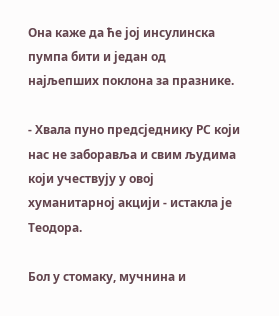Она каже да ће јој инсулинска пумпа бити и један од  најљепших поклона за празнике.

- Хвала пуно предсједнику РС који нас не заборавља и свим људима који учествују у овој хуманитарној акцији - истакла је Теодора.

Бол у стомаку, мучнина и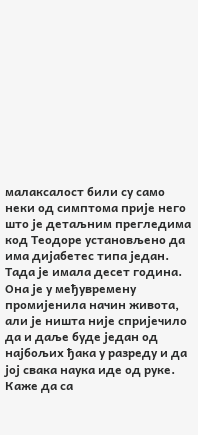малаксалост били су само неки од симптома прије него што је детаљним прегледима код Теодоре установљено да има дијабетес типа један. Тада је имала десет година. Она је у међувремену промијенила начин живота, али је ништа није спријечило да и даље буде један од најбољих ђака у разреду и да јој свака наука иде од руке. Каже да са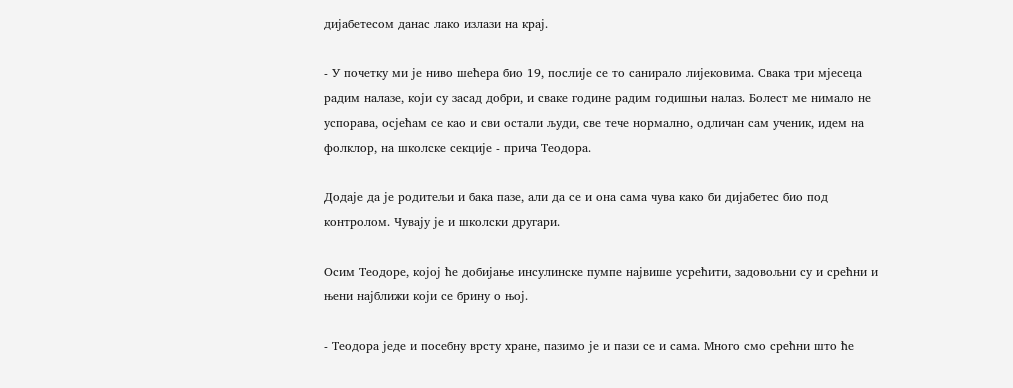дијабетесом данас лако излази на крај.

- У почетку ми је ниво шећера био 19, послије се то санирало лијековима. Свака три мјесеца радим налазе, који су засад добри, и сваке године радим годишњи налаз. Болест ме нимало не успорава, осјећам се као и сви остали људи, све тече нормално, одличан сам ученик, идем на фолклор, на школске секције - прича Теодора.

Додаје да је родитељи и бака пазе, али да се и она сама чува како би дијабетес био под контролом. Чувају је и школски другари.

Осим Теодоре, којој ће добијање инсулинске пумпе највише усрећити, задовољни су и срећни и њени најближи који се брину о њој.

- Теодора једе и посебну врсту хране, пазимо је и пази се и сама. Много смо срећни што ће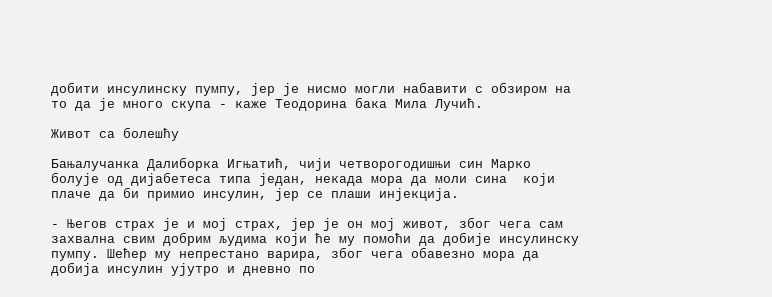добити инсулинску пумпу, јер је нисмо могли набавити с обзиром на то да је много скупа - каже Теодорина бака Мила Лучић.

Живот са болешћу

Бањалучанка Далиборка Игњатић, чији четворогодишњи син Марко болује од дијабетеса типа један, некада мора да моли сина  који плаче да би примио инсулин, јер се плаши инјекција.

- Његов страх је и мој страх, јер је он мој живот, због чега сам захвална свим добрим људима који ће му помоћи да добије инсулинску пумпу. Шећер му непрестано варира, због чега обавезно мора да добија инсулин ујутро и дневно по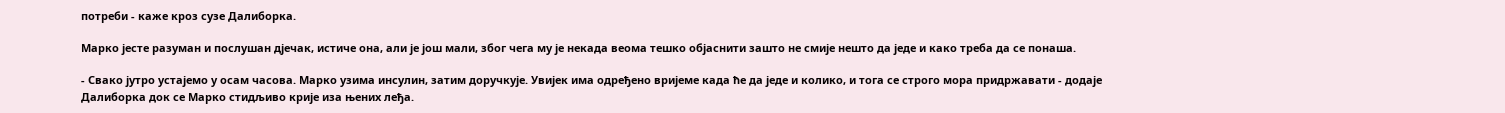потреби - каже кроз сузе Далиборка.

Марко јесте разуман и послушан дјечак, истиче она, али је још мали, због чега му је некада веома тешко објаснити зашто не смије нешто да једе и како треба да се понаша.

- Свако јутро устајемо у осам часова. Марко узима инсулин, затим доручкује. Увијек има одређено вријеме када ће да једе и колико, и тога се строго мора придржавати - додаје Далиборка док се Марко стидљиво крије иза њених леђа.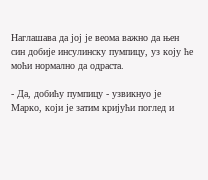Наглашава да јој је веома важно да њен син добије инсулинску пумпицу, уз коју ће моћи нормално да одраста.

- Да, добићу пумпицу - узвикнуо је Марко, који је затим кријући поглед и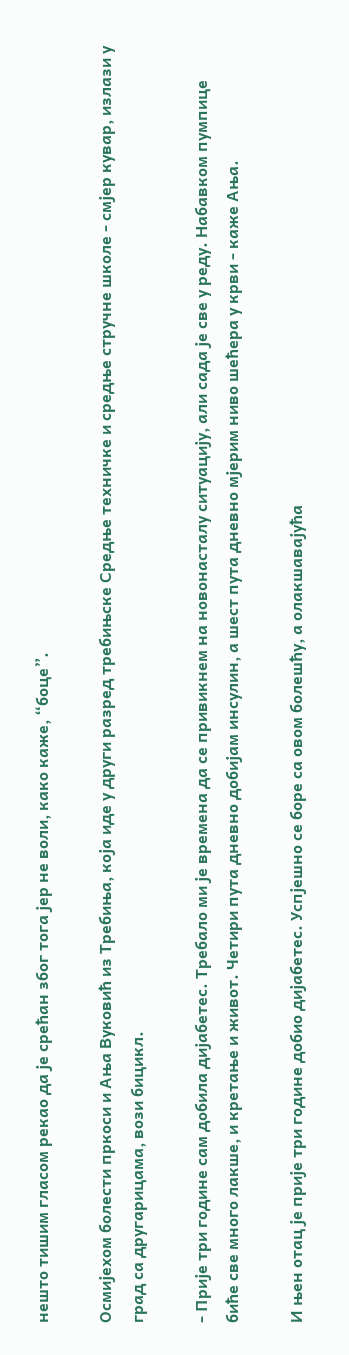нешто тишим гласом рекао да је срећан због тога јер не воли, како каже, “боце”.

Осмијехом болести пркоси и Aња Вуковић из Требиња, која иде у други разред требињске Средње техничке и средње стручне школе - смјер кувар, излази у град са другарицама, вози бицикл.

- Прије три године сам добила дијабетес. Требало ми је времена да се привикнем на новонасталу ситуацију, али сада је све у реду. Набавком пумпице биће све много лакше, и кретање и живот. Четири пута дневно добијам инсулин, а шест пута дневно мјерим ниво шећера у крви - каже Aња.

И њен отац је прије три године добио дијабетес. Успјешно се боре са овом болешћу, а олакшавајућа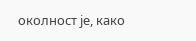околност је, како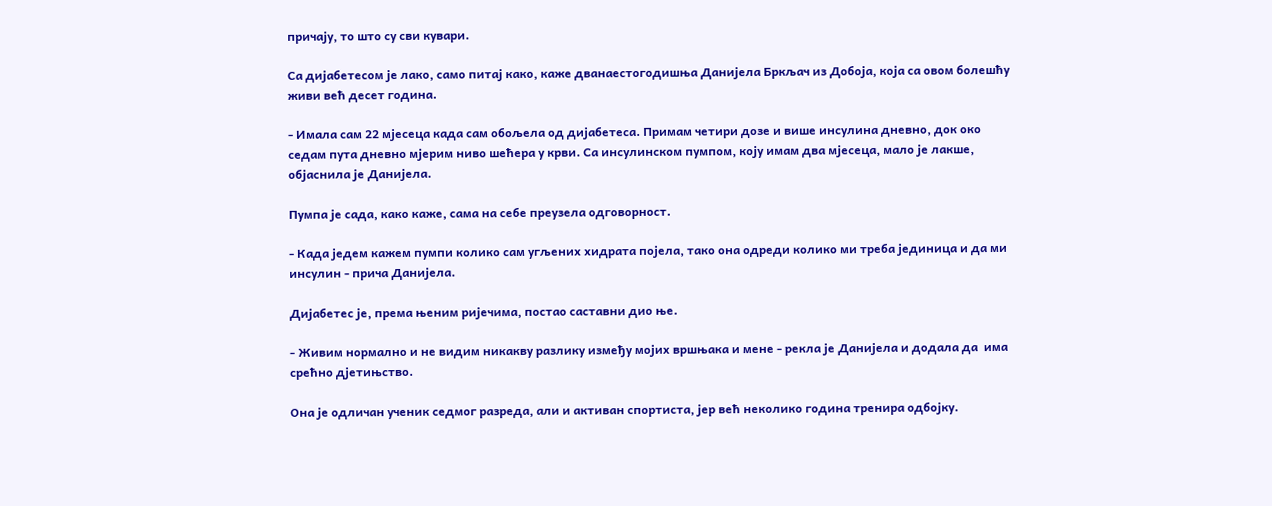причају, то што су сви кувари.

Са дијабетесом је лако, само питај како, каже дванаестогодишња Данијела Бркљач из Добоја, која са овом болешћу живи већ десет година.

- Имала сам 22 мјесеца када сам обољела од дијабетеса. Примам четири дозе и више инсулина дневно, док око седам пута дневно мјерим ниво шећера у крви. Са инсулинском пумпом, коју имам два мјесеца, мало је лакше, објаснила је Данијела.

Пумпа је сада, како каже, сама на себе преузела одговорност.

- Када једем кажем пумпи колико сам угљених хидрата појела, тако она одреди колико ми треба јединица и да ми инсулин - прича Данијела.

Дијабетес је, према њеним ријечима, постао саставни дио ње.

- Живим нормално и не видим никакву разлику између мојих вршњака и мене - рекла је Данијела и додала да  има срећно дјетињство.

Она је одличан ученик седмог разреда, али и активан спортиста, јер већ неколико година тренира одбојку.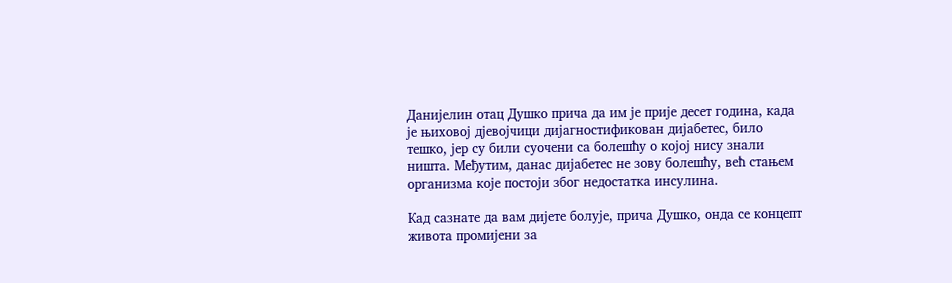Данијелин отац Душко прича да им је прије десет година, када је њиховој дјевојчици дијагностификован дијабетес, било тешко, јер су били суочени са болешћу о којој нису знали ништа. Међутим, данас дијабетес не зову болешћу, већ стањем организма које постоји због недостатка инсулина.

Кад сазнате да вам дијете болује, прича Душко, онда се концепт живота промијени за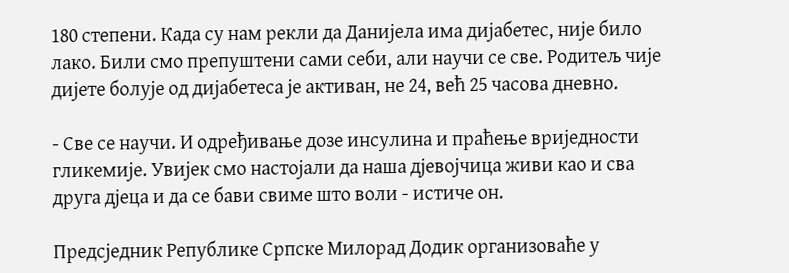180 степени. Када су нам рекли да Данијела има дијабетес, није било лако. Били смо препуштени сами себи, али научи се све. Родитељ чије дијете болује од дијабетеса је активан, не 24, већ 25 часова дневно.

- Све се научи. И одређивање дозе инсулина и праћење вриједности гликемије. Увијек смо настојали да наша дјевојчица живи као и сва друга дјеца и да се бави свиме што воли - истиче он.

Предсједник Републике Српске Милорад Додик организоваће у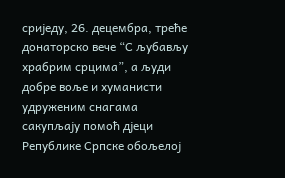сриједу, 26. децембра, треће донаторско вече “С љубављу храбрим срцима”, а људи добре воље и хуманисти удруженим снагама сакупљају помоћ дјеци Републике Српске обољелој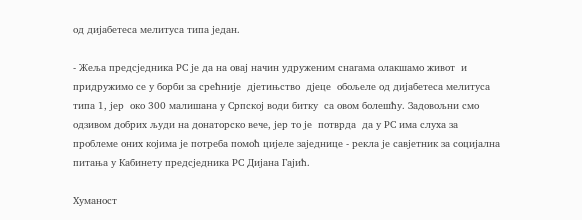од дијабетеса мелитуса типа један.

- Жеља предсједника РС је да на овај начин удруженим снагама олакшамо живот  и  придружимо се у борби за срећније  дјетињство  дјеце  обољеле од дијабетеса мелитуса  типа 1, јер  око 300 малишана у Српској води битку  са овом болешћу. Задовољни смо одзивом добрих људи на донаторско вече, јер то је  потврда  да у РС има слуха за проблеме оних којима је потреба помоћ цијеле заједнице - рекла је савјетник за социјална питања у Кабинету предсједника РС Дијана Гајић.

Хуманост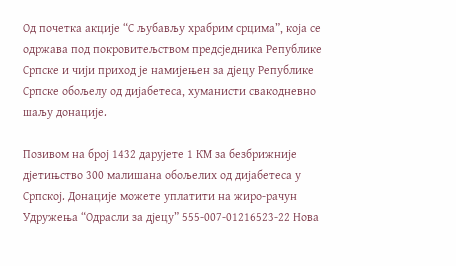Од почетка акције “С љубављу храбрим срцима”, која се одржава под покровитељством предсједника Републике Српске и чији приход је намијењен за дјецу Републике Српске обољелу од дијабетеса, хуманисти свакодневно шаљу донације.

Позивом на број 1432 дарујете 1 КМ за безбрижније дјетињство 300 малишана обољелих од дијабетеса у Српској. Донације можете уплатити на жиро-рачун Удружења “Одрасли за дјецу” 555-007-01216523-22 Нова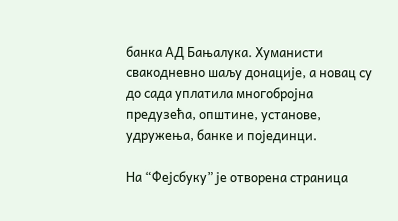банка AД Бањалука. Хуманисти свакодневно шаљу донације, а новац су до сада уплатила многобројна предузећа, општине, установе, удружења, банке и појединци.

На “Фејсбуку” је отворена страница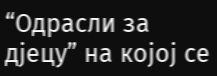“Одрасли за дјецу” на којој се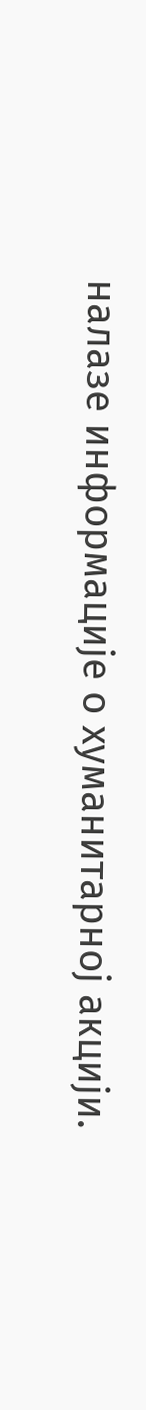налазе информације о хуманитарној акцији.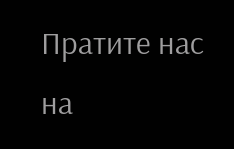Пратите нас на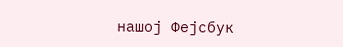нашој Фејсбук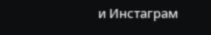и Инстаграм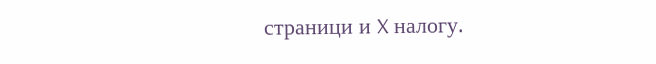страници и X налогу.